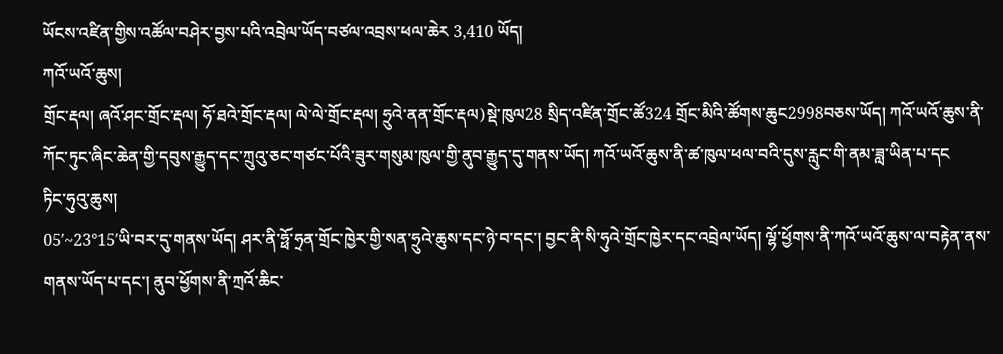ཡོངས་འཛིན་གྱིས་འཚོལ་བཤེར་བྱས་པའི་འབྲེལ་ཡོད་བཙལ་འབྲས་ཕལ་ཆེར 3,410 ཡོད།
ཀའོ་ཡའོ་ཆུས།
གྲོང་རྡལ། ཞའོ་ཤང་གྲོང་རྡལ། ཧོ་ཐའེ་གྲོང་རྡལ། ལེ་ལེ་གྲོང་རྡལ། ཧྲུའེ་ནན་གྲོང་རྡལ)སྡེ་ཁུལ28 སྲིད་འཛིན་གྲོང་ཚོ324 གྲོང་མིའི་ཚོགས་ཆུང2998བཅས་ཡོད། ཀའོ་ཡའོ་ཆུས་ནི་ཀོང་ཏུང་ཞིང་ཆེན་གྱི་དབུས་རྒྱུད་དང་ཀྲུའུ་ཅང་གཙང་པོའི་ཟུར་གསུམ་ཁུལ་གྱི་ནུབ་རྒྱུད་དུ་གནས་ཡོད། ཀའོ་ཡའོ་ཆུས་ནི་ཚ་ཁུལ་ཕལ་བའི་དུས་རླུང་གི་ནམ་ཟླ་ཡིན་པ་དང
ཏིང་ཧུའུ་ཆུས།
05′~23°15′ཡི་བར་དུ་གནས་ཡོད། ཤར་ནི་ཧྥོ་ཧྲན་གྲོང་ཁྱེར་གྱི་སན་ཧྲུའེ་ཆུས་དང་ཉེ་བ་དང་། བྱང་ནི་སི་ཧུའེ་གྲོང་ཁྱེར་དང་འབྲེལ་ཡོད། ལྷོ་ཕྱོགས་ནི་ཀའོ་ཡའོ་ཆུས་ལ་བརྟེན་ནས་གནས་ཡོད་པ་དང་། ནུབ་ཕྱོགས་ནི་ཀྲའོ་ཆིང་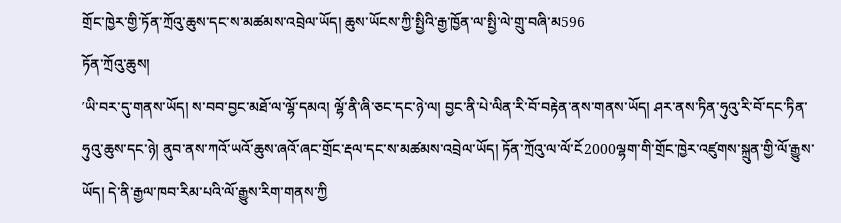གྲོང་ཁྱེར་གྱི་ཏོན་ཀྲོའུ་ཆུས་དང་ས་མཚམས་འབྲེལ་ཡོད། ཆུས་ཡོངས་ཀྱི་སྤྱིའི་རྒྱ་ཁྱོན་ལ་སྤྱི་ལེ་གྲུ་བཞི་མ596
ཏོན་ཀྲོའུ་ཆུས།
′ཡི་བར་དུ་གནས་ཡོད། ས་བབ་བྱང་མཐོ་ལ་ལྷོ་དམའ། ལྷོ་ནི་ཞི་ཅང་དང་ཉེ་ལ། བྱང་ནི་པེ་ལིན་རི་བོ་བརྟེན་ནས་གནས་ཡོད། ཤར་ནས་ཏིན་ཧུའུ་རི་བོ་དང་ཏིན་ཧུའུ་ཆུས་དང་ཉེ། ནུབ་ནས་ཀའོ་ཡའོ་ཆུས་ཞའོ་ཞང་གྲོང་རྡལ་དང་ས་མཚམས་འབྲེལ་ཡོད། ཏོན་ཀྲོའུ་ལ་ལོ་ངོ2000ལྷག་གི་གྲོང་ཁྱེར་འཛུགས་སྐྲུན་གྱི་ལོ་རྒྱུས་ཡོད། དེ་ནི་རྒྱལ་ཁབ་རིམ་པའི་ལོ་རྒྱུས་རིག་གནས་ཀྱི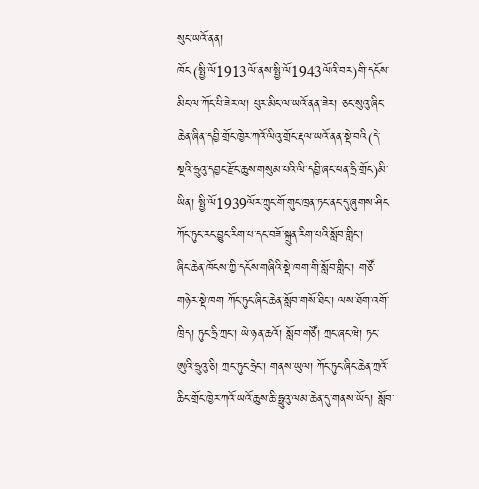སུང་ཡའོ་ནན།
ཁོང(སྤྱི་ལོ1913ལོ་ནས་སྤྱི་ལོ1943ལོའི་བར)གི་དངོས་མིང་ལ་ཀོང་པི་ཟེར་ལ། པུར་མིང་ལ་ཡའོ་ནན་ཟེར། ཅང་སུའུ་ཞིང་ཆེན་ཞིན་དབྱི་གྲོང་ཁྱེར་ཀའོ་ལིའུ་གྲོང་རྡལ་ཡའོ་ནན་སྡེ་བའི(དེ་སྔའི་ཧྲུའུ་དབྱང་རྫོང་ཆུས་གསུམ་པའི་ལི་དབྱི་ཞང་ཕན་ཧྲི་གྲོང)མི་ཡིན། སྤྱི་ལོ1939ལོར་ཀྲུང་གོ་གུང་ཁྲན་ཏང་ནང་དུ་ཞུགས་ཤིང
ཀོང་ཏུང་རང་བྱུང་རིག་པ་དང་བཟོ་སྐྲུན་རིག་པའི་སློབ་གླིང་།
ཞིང་ཆེན་ཁོངས་ཀྱི་དངོས་གཞིའི་སྡེ་ཁག་གི་སློབ་གླིང་། གཙོ་གཉེར་སྡེ་ཁག ཀོང་ཏུང་ཞིང་ཆེན་སློབ་གསོ་ཐིང་། ལས་ཐོག་འགོ་ཁྲིད། ཏུང་ཧྲི་ཀྲང་། ཡེ་ཉན་ཆའོ། སློབ་གཙོ། ཀྲང་ཞང་ཝེ། ཏང་ཨུའི་ཧྲུའུ་ཅི། ཀྲང་ཏུང་ཧྲེང་། གནས་ཡུལ། ཀོང་ཏུང་ཞིང་ཆེན་ཀྲའོ་ཆིང་གྲོང་ཁྱེར་ཀའོ་ཡའོ་ཆུས་ཆི་ཧྥུའུ་ལམ་ཆེན་དུ་གནས་ཡོད། སློབ་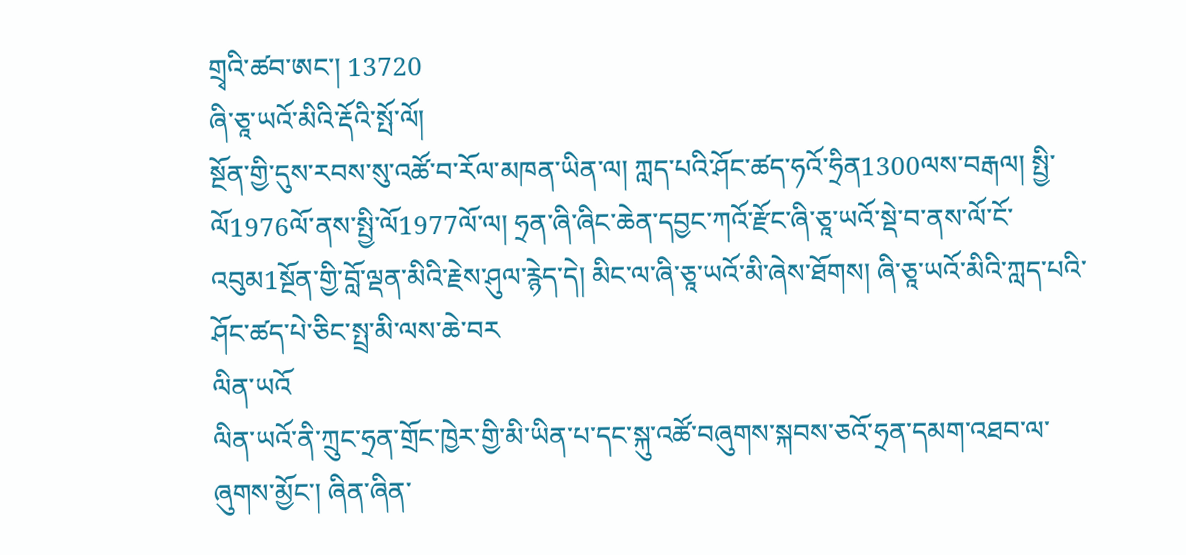གྲྭའི་ཚབ་ཨང་། 13720
ཞི་ཅཱ་ཡའོ་མིའི་རྡོའི་སྤོ་ལོ།
སྔོན་གྱི་དུས་རབས་སུ་འཚོ་བ་རོལ་མཁན་ཡིན་ལ། ཀླད་པའི་ཤོང་ཚད་ཧའོ་ཧྲིན1300ལས་བརྒལ། སྤྱི་ལོ1976ལོ་ནས་སྤྱི་ལོ1977ལོ་ལ། ཧྲན་ཞི་ཞིང་ཆེན་དབྱང་ཀའོ་རྫོང་ཞི་ཅཱ་ཡའོ་སྡེ་བ་ནས་ལོ་ངོ་འབུམ1སྔོན་གྱི་བློ་ལྡན་མིའི་རྗེས་ཤུལ་རྙེད་དེ། མིང་ལ་ཞི་ཅཱ་ཡའོ་མི་ཞེས་ཐོགས། ཞི་ཅཱ་ཡའོ་མིའི་ཀླད་པའི་ཤོང་ཚད་པེ་ཅིང་སྤྲ་མི་ལས་ཆེ་བར
ལིན་ཡའོ
ལིན་ཡའོ་ནི་ཀྲུང་ཧྲན་གྲོང་ཁྱེར་གྱི་མི་ཡིན་པ་དང་སྐུ་འཚོ་བཞུགས་སྐབས་ཅའོ་ཧྲན་དམག་འཐབ་ལ་ཞུགས་མྱོང་། ཞིན་ཞིན་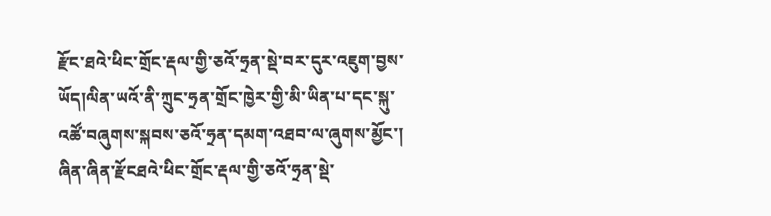རྫོང་ཐའེ་ཕིང་གྲོང་རྡལ་གྱི་ཅའོ་ཧྲན་སྡེ་བར་དུར་འཇུག་བྱས་ཡོད།ལིན་ཡའོ་ནི་ཀྲུང་ཧྲན་གྲོང་ཁྱེར་གྱི་མི་ཡིན་པ་དང་སྐུ་འཚོ་བཞུགས་སྐབས་ཅའོ་ཧྲན་དམག་འཐབ་ལ་ཞུགས་མྱོང་། ཞིན་ཞིན་རྫོངཐའེ་ཕིང་གྲོང་རྡལ་གྱི་ཅའོ་ཧྲན་སྡེ་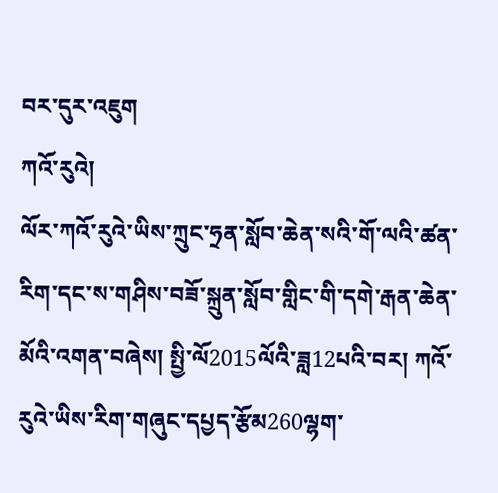བར་དུར་འཇུག
ཀའོ་རུའེ།
ལོར་ཀའོ་རུའེ་ཡིས་ཀྲུང་ཧྲན་སློབ་ཆེན་སའི་གོ་ལའི་ཚན་རིག་དང་ས་གཤིས་བཟོ་སྐྲུན་སློབ་གླིང་གི་དགེ་རྒན་ཆེན་མོའི་འགན་བཞེས། སྤྱི་ལོ2015ལོའི་ཟླ12པའི་བར། ཀའོ་རུའེ་ཡིས་རིག་གཞུང་དཔྱད་རྩོམ260ལྷག་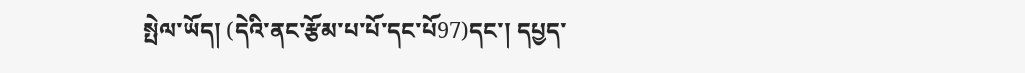སྤེལ་ཡོད། (དེའི་ནང་རྩོམ་པ་པོ་དང་པོ97)དང་། དཔྱད་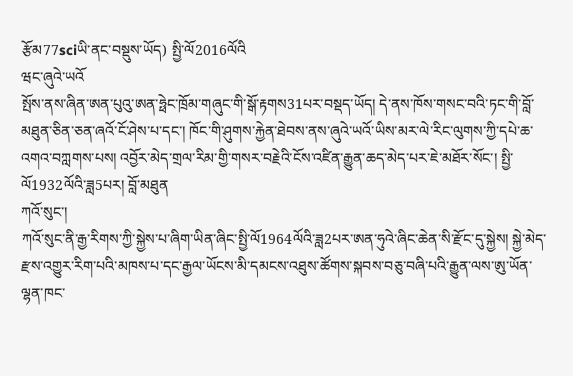རྩོམ77sciཡི་ནང་བསྡུས་ཡོད) སྤྱི་ལོ2016ལོའི
ཝང་ཞུའེ་ཡའོ
སྤོས་ནས་ཞིན་ཨན་པུའུ་ཨན་ཧྥེང་ཁྲོམ་གཞུང་གི་སྒོ་རྟགས31པར་བསྡད་ཡོད། དེ་ནས་ཁོས་གསང་བའི་ཏང་གི་བློ་མཐུན་ཅིན་ཅན་ཞའོ་ངོ་ཤེས་པ་དང་། ཁོང་གི་ཤུགས་རྐྱེན་ཐེབས་ནས་ཞུའེ་ཡའོ་ཡིས་མར་ལེ་རིང་ལུགས་ཀྱི་དཔེ་ཆ་འགའ་བཀླགས་པས། འབྱོར་མེད་གྲལ་རིམ་གྱི་གསར་བརྗེའི་ངོས་འཛིན་རྒྱུན་ཆད་མེད་པར་ཇེ་མཐོར་སོང་། སྤྱི་ལོ1932ལོའི་ཟླ5པར། བློ་མཐུན
ཀའོ་སུང་།
ཀའོ་སུང་ནི་རྒྱ་རིགས་ཀྱི་སྐྱེས་པ་ཞིག་ཡིན་ཞིང་སྤྱི་ལོ1964ལོའི་ཟླ2པར་ཨན་ཧུའེ་ཞིང་ཆེན་སི་རྫོང་དུ་སྐྱེས། སྐྱེ་མེད་རྫས་འགྱུར་རིག་པའི་མཁས་པ་དང་རྒྱལ་ཡོངས་མི་དམངས་འཐུས་ཚོགས་སྐབས་བཅུ་བཞི་པའི་རྒྱུན་ལས་ཨུ་ཡོན་ལྷན་ཁང་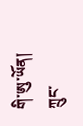གི་ཨུ་ཡོན། ཀྲུང་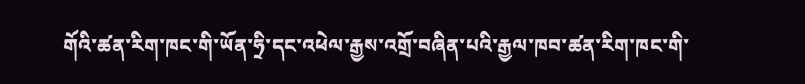གོའི་ཚན་རིག་ཁང་གི་ཡོན་ཧྲི་དང་འཕེལ་རྒྱས་འགྲོ་བཞིན་པའི་རྒྱལ་ཁབ་ཚན་རིག་ཁང་གི་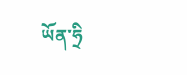ཡོན་ཧྲི